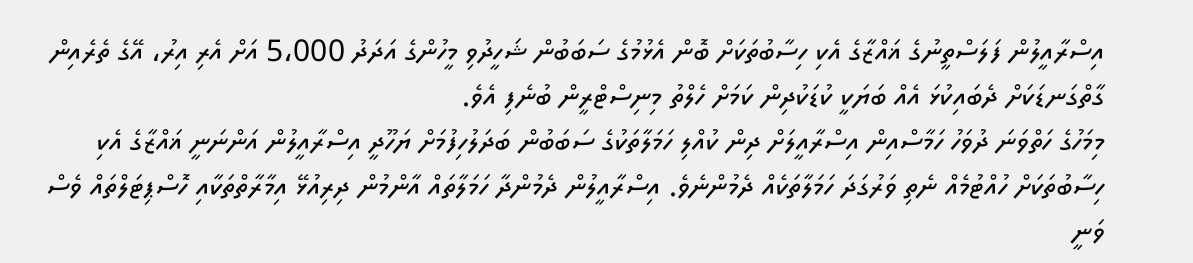އިސްރާއީލުން ފަލަސްތީނުގެ ޣައްޒާގެ އެކި ހިސާބުތަކަށް ބޮން އެޅުމުގެ ސަބަބުން ޝަހީދުވި މީހުންގެ އަދަދު 5،000 އަށް އެރި އިރު، އޭގެ ތެރެއިން ގާތްގަނޑަކަށް ދެބައިކުޅަ އެއް ބަޔަކީ ކުޑަކުދިން ކަމަށް ހެލްތު މިނިސްޓްރީން ބުނެފި އެވެ.
މިމަހުގެ ހަތްވަނަ ދުވަހު ހަމާސްއިން އިސްރާއީލަށް ދިން ކުއްލި ހަމަލާތަކުގެ ސަބަބުން ބަދަލުހިފުމަށް ޔަހޫދީ އިސްރާއީލުން އަންނަނީ ޣައްޒާގެ އެކި ހިސާބުތަކަށް ހުއްޓުމެއް ނެތި ވަރުގަދަ ހަމަލާތަކެއް ދެމުންނެވެ. އިސްރާއީލުން ދެމުންދާ ހަމަލާތައް އާންމުން ދިރިއުޅޭ އިމާރާތްތަކާއި ހޮސްޕިޓަލްތައް ވެސް ވަނީ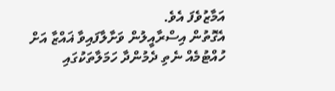އަމާޒުވެފަ އެވެ.
އެގޮތުން އިސްރާއީލުން ވަށާލާފައިވާ ޣައްޒާ އަށް ހުއްޓުމެއް ނެތި ދެމުންދާ ހަމަލާތަކުގައި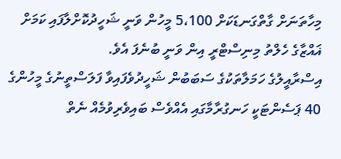މިހާތަނަށް ގާތްގަނޑަކަށް 5،100 މީހުން ވަނީ ޝަހީދުކޮށްލާފައި ކަމަށް ޣައްޒާގެ ހެލްތު މިނިސްޓްރީ އިން ވަނީ ބުނެފަ އެވެ.
އިސްރާއީލުގެ ހަމަލާތަކުގެ ސަބަބުން ޝަހީދުވެފައިވާ ފަލަސްތީނުގެ މީހުންގެ 40 ޕަސެންޓަކީ ހަނގުރާމާގައި އެއްވެސް ބައިވެރިވުމެއް ނެތް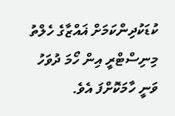ކުޑަކުދިންކަމަށް ޣައްޒާގެ ހެލްތު މިނިސްޓްރީ އިން ހޯމަ ދުވަހު ވަނީ ހާމަކޮށްފަ އެވެ.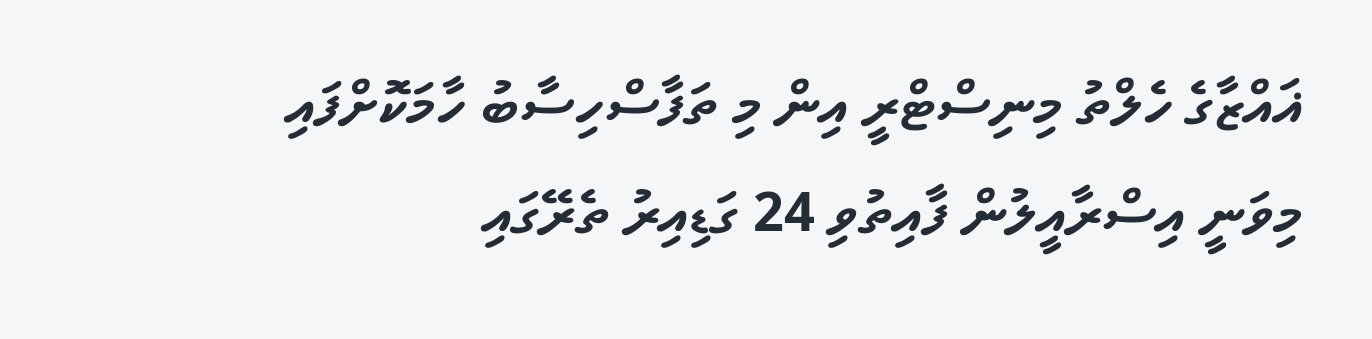ޣައްޒާގެ ހެލްތު މިނިސްޓްރީ އިން މި ތަފާސްހިސާބު ހާމަކޮށްފައި މިވަނީ އިސްރާއީލުން ފާއިތުވި 24 ގަޑިއިރު ތެރޭގައި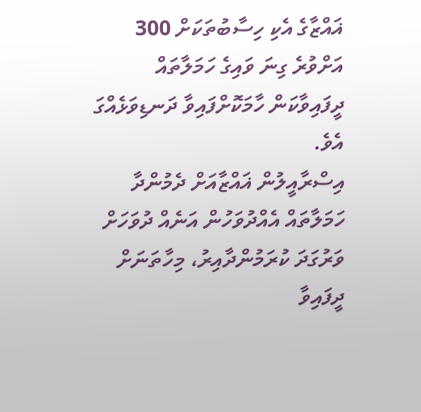ޣައްޒާގެ އެކި ހިސާބުތަކަށް 300 އަށްވުރެ ގިނަ ވައިގެ ހަމަލާތައް ދީފައިވާކަން ހާމަކޮށްފައިވާ ދަނޑިވަޅެއްގަ އެވެ.
އިސްރާއީލުން ޣައްޒާއަށް ދެމުންދާ ހަމަލާތައް އެއްދުވަހުން އަނެއް ދުވަހަށް ވަރުގަދަ ކުރަމުންދާއިރު، މިހާތަނަށް ދީފައިވާ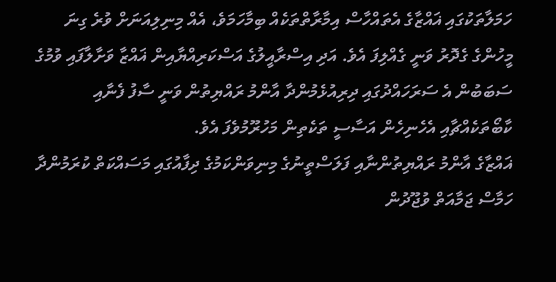ހަމަލާތަކުގައި ޣައްޒާގެ އެތައްހާސް އިމާރާތްތަކެއް ބިމާހަމަވެ، އެއް މިނިލިއަނަށް ވުރެ ގިނަ މީހުންގެ ގެދޮރު ވަނީ ގެއްލިފަ އެވެ. އަދި އިސްރާއީލުގެ އަސްކަރިއްޔާއިން ޣައްޒާ ވަށާލާފައި ވުމުގެ ސަބަބުން އެ ސަރަހައްދުގައި ދިރިއުޅެމުންދާ އާންމު ރައްޔިތުން ވަނީ ސާފު ފެނާއި ކާބޯތަކެއްޗާއި އެހެނިހެން އަސާސީ ތަކެތިން މަހުރޫމުވެފަ އެވެ.
ޣައްޒާގެ އާންމު ރައްޔިތުންނާއި ފަލަސްތީނުގެ މިނިވަންކަމުގެ ދިފާއުގައި މަސައްކަތް ކުރަމުންދާ ހަމާސް ޖަމާއަތް ވުޖޫދުން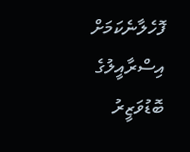ފޮހެލާނެކަމަށް އިސްރާއީލުގެ ބޮޑުވަޒީރު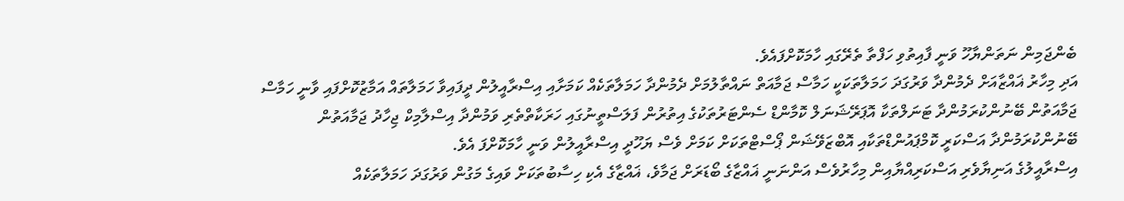ބެންޖަމިން ނަތަންޔާހޫ ވަނީ ފާއިތުވި ހަފްތާ ތެރޭގައި ހާމަކޮށްފައެވެ.
އަދި މިހާރު ޣައްޒާއަށް ދެމުންދާ ވަރުގަދަ ހަމަލާތަކަކީ ހަމާސް ޖަމާއަތް ނައްތާލުމަށް ދެމުންދާ ހަމަލާތަކެއް ކަމަށާއި އިސްރާއީލުން ދީފައިވާ ހަމަލާތައް އަމާޒުކޮށްފައި ވާނީ ހަމާސް ޖަމާއަތުން ބޭނުންކުރަމުންދާ ޓަނަލްތަކާ އޮޕަރޭޝަނަލް ކޮމާންޑް ސެންޓަރުތަކުގެ އިތުރުން ފަލަސްތީނުގައި ހަރަކާތްތެރި ވަމުންދާ އިސްލާމިކް ޖިހާދު ޖަމާއަތުން ބޭނުންކުރަމުންދާ އަސްކަރީ ކޮމްޕައުންޑްތަކާއި އޮބްޒަވޭޝަން ޕޯސްޓްތަކަށް ކަމަށް ވެސް ޔަހޫދީ އިސްރާއީލުން ވަނީ ހާމަކޮށްފަ އެވެ.
އިސްރާއީލުގެ އަނިޔާވެރި އަސްކަރިއްޔާއިން މިހާރުވެސް އަންނަނީ ޣައްޒާގެ ބޯޑަރަށް ޖަމާވެ، ޣައްޒާގެ އެކި ހިސާބުތަކަށް ވައިގެ މަގުން ވަރުގަދަ ހަމަލާތަކެއް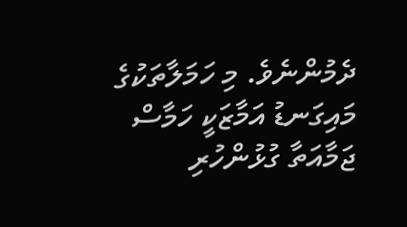ދެމުންނެވެ. މި ހަމަލާތަކުގެ މައިގަނޑު އަމާޒަކީ ހަމާސް ޖަމާއަތާ ގުޅުންހުރި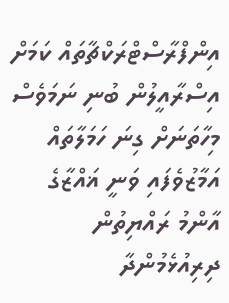އިންފްރާސްޓްރަކްޗާތައް ކަމަށް އިސްރާއީލުން ބުނި ނަމަވެސް މިހާތަނަށް ގިނަ ހަމަލާތައް އަމާޒުވެފައި ވަނީ ޣައްޒާގެ އާންމު ރައްޔިތުން ދިރިއުޅެމުންދާ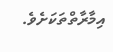އިމާރާތްތަކަށެވެ.